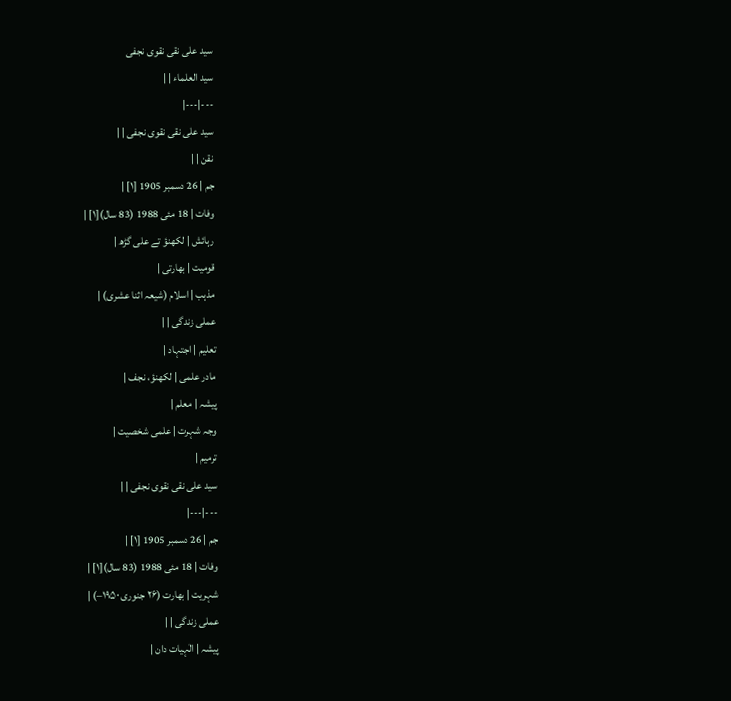سید علی نقی نقوی نجفی
سید العلماء | |
---|---|
سید علی نقی نقوی نجفی | |
نقن | |
جم | 26 دسمبر 1905 [۱] |
وفات | 18 مئی 1988 (83 سال)[۱] |
رہائش | لکھنؤ تے علی گڑھ |
قومیت | بھارتی |
مذہب | اسلام (شیعہ اثنا عشری) |
عملی زندگی | |
تعليم | اجتہاد |
مادر علمی | لکھنؤ، نجف |
پیشہ | معلم |
وجہ شہرت | علمی شخصیت |
ترمیم |
سید علی نقی نقوی نجفی | |
---|---|
جم | 26 دسمبر 1905 [۱] |
وفات | 18 مئی 1988 (83 سال)[۱] |
شہریت | بھارت (۲۶ جنوری ۱۹۵۰–) |
عملی زندگی | |
پیشہ | الٰہیات دان |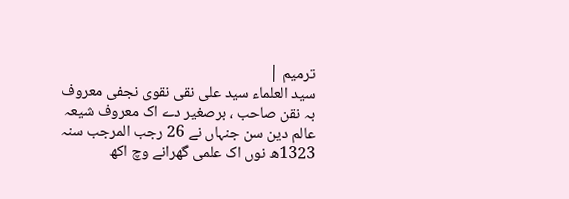ترمیم |
سید العلماء سید علی نقی نقوی نجفی معروف بہ نقن صاحب ، برصغیر دے اک معروف شیعہ عالم دین سن جنہاں نے 26 رجب المرجب سنہ 1323ھ نوں اک علمی گھرانے وچ اکھ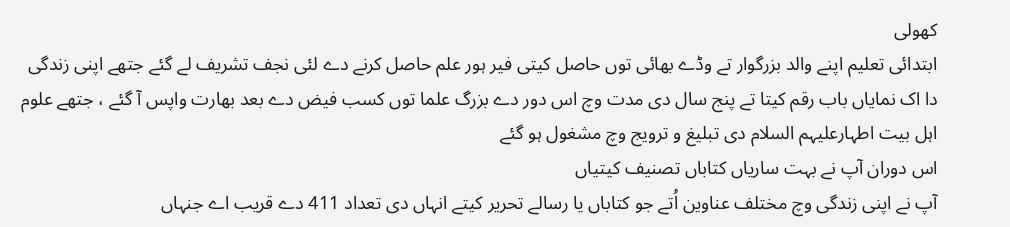کھولی
ابتدائی تعلیم اپنے والد بزرگوار تے وڈے بھائی توں حاصل کيتی فیر ہور علم حاصل کرنے دے لئی نجف تشریف لے گئے جتھے اپنی زندگی دا اک نمایاں باب رقم کیتا تے پنج سال دی مدت وچ اس دور دے بزرگ علما توں کسب فیض دے بعد بھارت واپس آ گئے ، جتھے علوم اہل بیت اطہارعلیہم السلام دی تبلیغ و ترویج وچ مشغول ہو گئے
اس دوران آپ نے بہت ساریاں کتاباں تصنیف کيتیاں
آپ نے اپنی زندگی وچ مختلف عناوین اُتے جو کتاباں یا رسالے تحریر کیتے انہاں دی تعداد 411 دے قریب اے جنہاں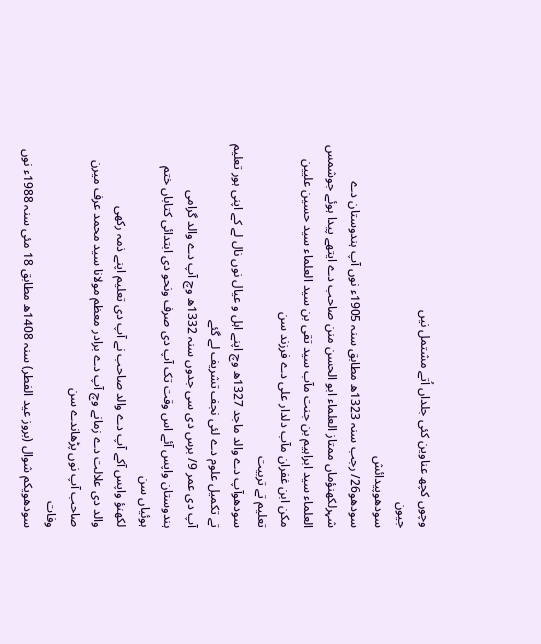وچوں کچھ عناوین کئی جلداں اُتے مشتمل نيں
جیون
سودھوپیدائش
سودھو26/ رجب سنہ 1323ھ مطابق سنہ 1905ء نوں آپ ہندوستان دے شہرلکھنؤماں ممتاز العلماء ابو الحسن منن صاحب دے ایتھے پیدا ہوئے جوشمس العلماء سید ابراہیم بن جنت مآب سید تقی بن سید العلماء سید حسین علیین مکن ابن غفران مآب دلدار علی دے فرزند سن
تعلیم تے تربیت
سودھوآپ دے والد ماجد 1327ھ وچ اپنے اہل و عیال نوں نال لے کے اپنی ہور تعلیم تے تکمیل علوم دے لئی نجف تشریف لے گئے
آپ دی عمر 9/ برس دی سی جدوں سنہ 1332ھ وچ آپ دے والد گرامی ہندوستان واپس آئے اس وقت تک آپ دی صرف ونحو دی ابتدائی کتاباں ختم ہوئیاں سن
لکھنؤ واپس آکے آپ دے والد صاحب نے آپ دی تعلیم اپنے ذمہ رکھی
والد دی علالت دے زمانے وچ آپ دے برادر معظم مولانا سید محمد عرف میرن صاحب آپ نوں پڑھاندے سن
وفات
سودھویکم شوال (بروز عید الفطر) سنہ 1408ھ مطابق 18 مئی سنہ 1988ء نوں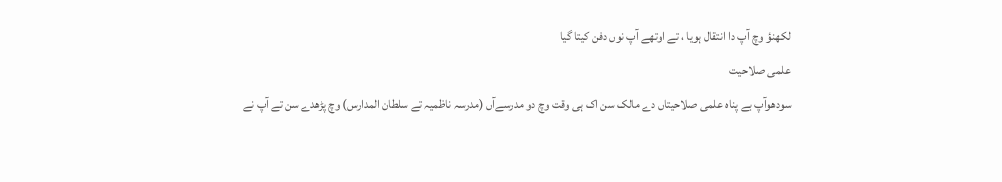لکھنؤ وچ آپ دا انتقال ہويا ، تے اوتھے آپ نوں دفن کیتا گیا
علمی صلاحیت
سودھوآپ بے پناہ علمی صلاحیتاں دے مالک سن اک ہی وقت وچ دو مدرسےآں (مدرسہ ناظمیہ تے سلطان المدارس) وچ پڑھدے سن تے آپ نے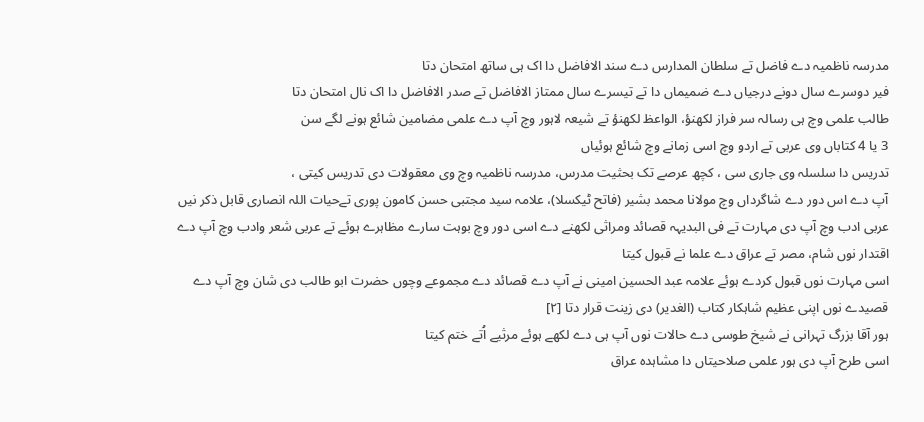مدرسہ ناظمیہ دے فاضل تے سلطان المدارس دے سند الافاضل دا اک ہی ساتھ امتحان دتا
فیر دوسرے سال دونے درجیاں دے ضمیماں دا تے تیسرے سال ممتاز الافاضل تے صدر الافاضل دا اک نال امتحان دتا
طالب علمی وچ ہی رسالہ سر فراز لکھنؤ، الواعظ لکھنؤ تے شیعہ لاہور وچ آپ دے علمی مضامین شائع ہونے لگے سن
3 یا 4 کتاباں وی عربی تے اردو وچ اسی زمانے وچ شائع ہوئیاں
تدریس دا سلسلہ وی جاری سی ، کچھ عرصے تک بحثیت مدرس، مدرسہ ناظمیہ وچ وی معقولات دی تدریس کیتی ،
آپ دے اس دور دے شاگرداں وچ مولانا محمد بشیر (فاتح ٹیکسلا)، علامہ سید مجتبی حسن کامون پوری تےحیات اللہ انصاری قابل ذکر نيں
عربی ادب وچ آپ دی مہارت تے فی البدیہہ قصائد ومراثی لکھنے دے اسی دور وچ بوہت سارے مظاہرے ہوئے تے عربی شعر وادب وچ آپ دے اقتدار نوں شام، مصر تے عراق دے علما نے قبول کیتا
اسی مہارت نوں قبول کردے ہوئے علامہ عبد الحسین امینی نے آپ دے قصائد دے مجموعے وچوں حضرت ابو طالب دی شان وچ آپ دے قصیدے نوں اپنی عظیم شاہکار کتاب (الغدیر) دی زینت قرار دتا [۲]
ہور آقا بزرگ تہرانی نے شیخ طوسی دے حالات نوں آپ ہی دے لکھے ہوئے مرثیے اُتے ختم کیتا
اسی طرح آپ دی ہور علمی صلاحیتاں دا مشاہدہ عراق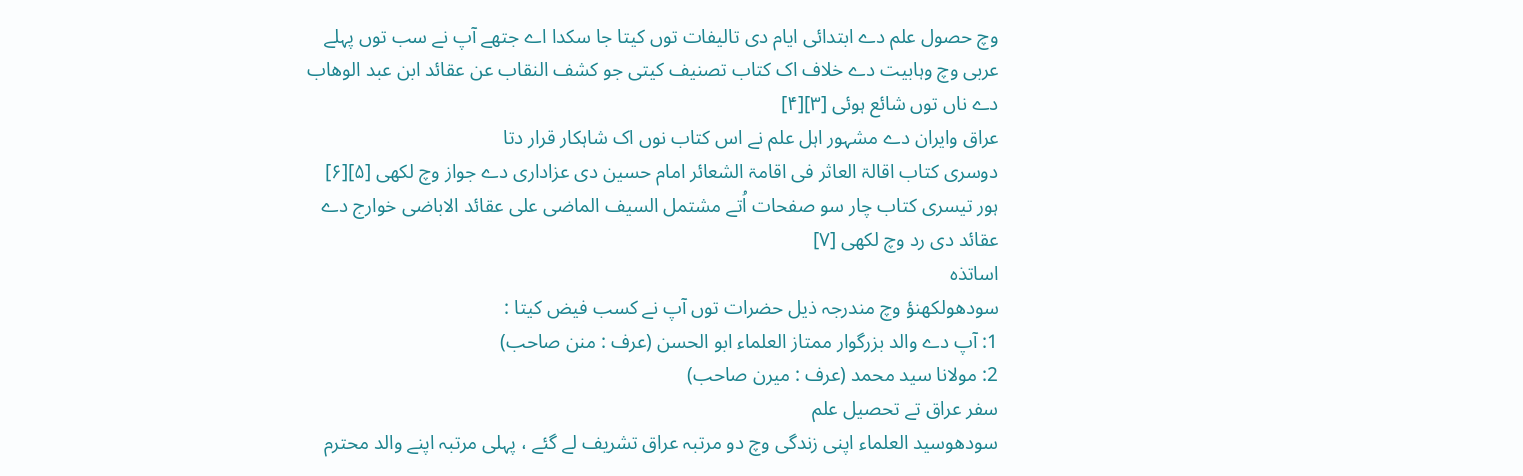وچ حصول علم دے ابتدائی ایام دی تالیفات توں کیتا جا سکدا اے جتھے آپ نے سب توں پہلے عربی وچ وہابیت دے خلاف اک کتاب تصنیف کيتی جو کشف النقاب عن عقائد ابن عبد الوهاب دے ناں توں شائع ہوئی [۳][۴]
عراق وایران دے مشہور اہل علم نے اس کتاب نوں اک شاہکار قرار دتا
دوسری کتاب اقالۃ العاثر فی اقامۃ الشعائر امام حسین دی عزاداری دے جواز وچ لکھی [۵][۶]
ہور تیسری کتاب چار سو صفحات اُتے مشتمل السیف الماضی علی عقائد الاباضی خوارج دے عقائد دی رد وچ لکھی [۷]
اساتذہ
سودھولکھنؤ وچ مندرجہ ذیل حضرات توں آپ نے کسب فیض کیتا :
1: آپ دے والد بزرگوار ممتاز العلماء ابو الحسن (عرف : منن صاحب)
2: مولانا سید محمد (عرف : میرن صاحب)
سفر عراق تے تحصیل علم
سودھوسید العلماء اپنی زندگی وچ دو مرتبہ عراق تشریف لے گئے ، پہلی مرتبہ اپنے والد محترم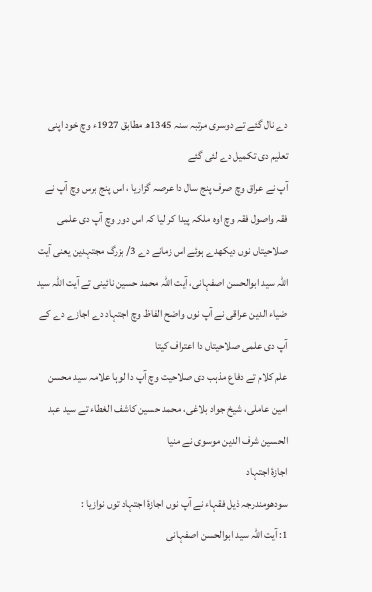دے نال گئے تے دوسری مرتبہ سنہ 1345ھ مطابق 1927ء وچ خود اپنی تعلیم دی تکمیل دے لئی گئے
آپ نے عراق وچ صرف پنج سال دا عرصہ گزاریا ، اس پنج برس وچ آپ نے فقہ واصول فقہ وچ اوہ ملکہ پیدا کر ليا کہ اس دور وچ آپ دی علمی صلاحیتاں نوں دیکھدے ہوئے اس زمانے دے 3/ بزرگ مجتہدین یعنی آیت اللہ سید ابوالحسن اصفہانی، آیت اللہ محمد حسین نائینی تے آیت اللہ سید ضیاء الدین عراقی نے آپ نوں واضح الفاظ وچ اجتہاد دے اجازے دے کے آپ دی علمی صلاحیتاں دا اعتراف کیتا
علم کلام تے دفاع مذہب دی صلاحیت وچ آپ دا لوہا علامہ سید محسن امین عاملی، شیخ جواد بلاغی، محمد حسین کاشف الغطاء تے سید عبد الحسین شرف الدین موسوی نے منیا
اجازۂ اجتہاد
سودھومندرجہ ذیل فقہاء نے آپ نوں اجازۂ اجتہاد توں نوازیا :
1: آیت اللہ سید ابوالحسن اصفہانی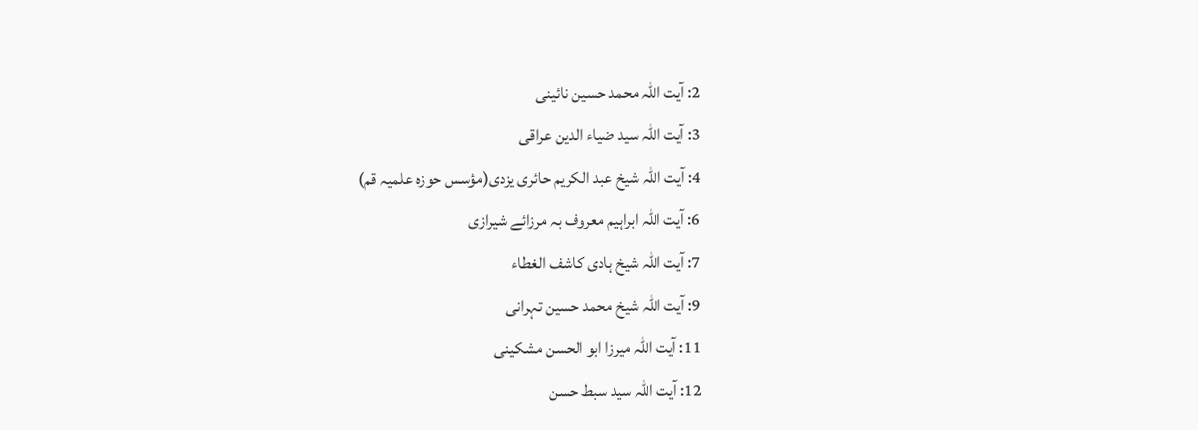2: آیت اللہ محمد حسین نائینی
3: آیت اللہ سید ضیاء الدین عراقی
4: آیت اللہ شیخ عبد الکریم حائری یزدی(مؤسس حوزہ علمیہ قم)
6: آیت اللہ ابراہیم معروف بہ مرزائے شیرازی
7: آیت اللہ شیخ ہادی کاشف الغطاء
9: آیت اللہ شیخ محمد حسین تہرانی
11: آیت اللہ میرزا ابو الحسن مشکینی
12: آیت اللہ سید سبط حسن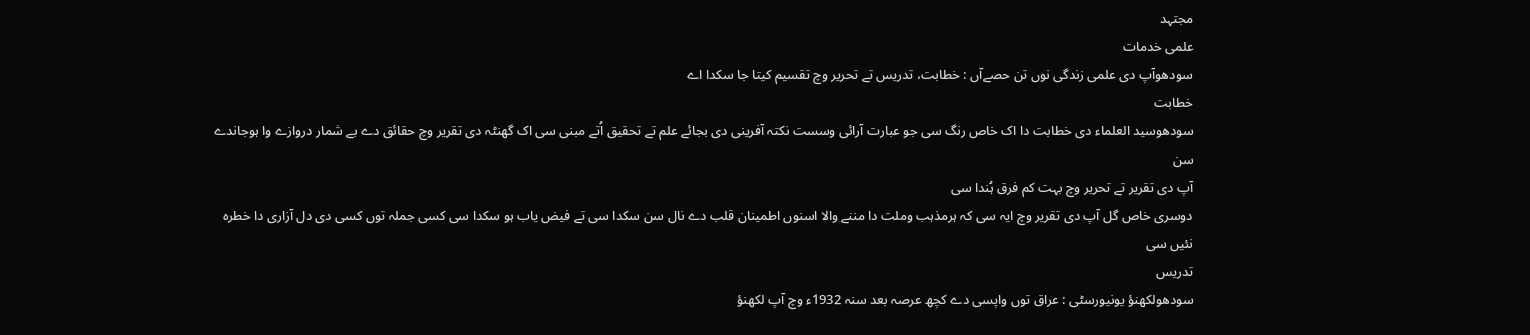مجتہد
علمی خدمات
سودھوآپ دی علمی زندگی نوں تن حصےآں : خطابت، تدریس تے تحریر وچ تقسیم کیتا جا سکدا اے
خطابت
سودھوسید العلماء دی خطابت دا اک خاص رنگ سی جو عبارت آرائی وسست نکتہ آفرینی دی بجائے علم تے تحقیق اُتے مبنی سی اک گھنٹہ دی تقریر وچ حقائق دے بے شمار دروازے وا ہوجاندے سن
آپ دی تقریر تے تحریر وچ بہت کم فرق ہُندا سی
دوسری خاص گل آپ دی تقریر وچ ایہ سی کہ ہرمذہب وملت دا مننے والا اسنوں اطمینان قلب دے نال سن سکدا سی تے فیض یاب ہو سکدا سی کسی جملہ توں کسی دی دل آزاری دا خطرہ نئيں سی
تدریس
سودھولکھنؤ یونیورسٹی : عراق توں واپسی دے کچھ عرصہ بعد سنہ 1932ء وچ آپ لکھنؤ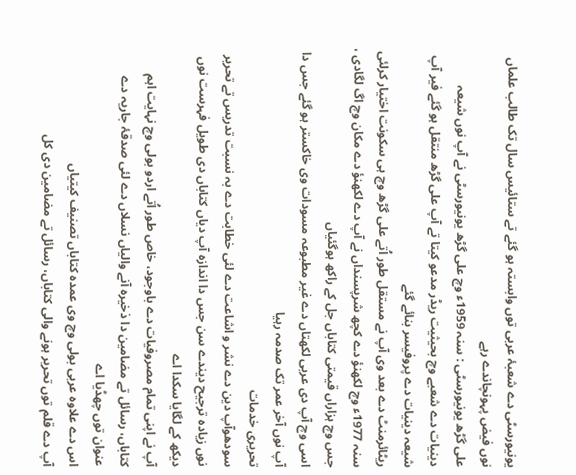یونیورسٹی دے شعبۂ عربی توں وابستہ ہو گئے تے ستائیس سال تک طالب علماں نوں فیض پہونچاندے رہے
علی گڑھ یونیورسٹی : سنہ 1959ء وچ علی گڑھ یونیورسٹی نے آپ نوں شیعہ دینیات دے شعبے وچ بحیثیت ریڈر مدعو کیتا تے آپ علی گڑھ منتقل ہو گئے فیر آپ شیعہ دینیات دے پروفیسر بنائے گئے
ریٹائرمنٹ دے بعد وی آپ نے مستقل طور اُتے علی گڑھ وچ ہی سکونت اختیار کرلئی
سنہ 1977ء وچ لکھنؤ دے کچھ شرپسنداں نے آپ دے لکھنؤ دے مکان وچ اگ لگادی ، جس وچ ہزاراں قیمتی کتاباں جل کے راکھ ہوگئياں
اسی وچ آپ دی عربی لکھتاں دے غیر مطبوعہ مسودات وی خاکستر ہو گئے جس دا آپ نوں آخر عمر تک صدمہ رہیا
تحریری خدمات
سودھوآپ دین دے نشر و اشاعت دے لئی خطابت دے بہ نسبت تدریس تے تحریر نوں زیادہ ترجیح دیندے سن جس دا اندازہ آپ دیاں کتاباں دی طویل فہرست نوں دیکھ کے لگایا سکدا اے
آپ نے اپنی تمام مصروفیات دے باوجود، خاص طور اُتے اردو بولی وچ نہایت اہم کتاباں، رسائل تے مضامین دا ذخیرہ آنے والیاں نسلاں دے لئی صدقۂ جاریہ دے عنوان توں چھڈیا اے
اس دے علاوہ عربی بولی وچ وی عمدہ کتاباں تصنیف کيتیاں
آپ دے قلم توں تحریر ہونے والی کتاباں، رسائل تے مضامین دی کل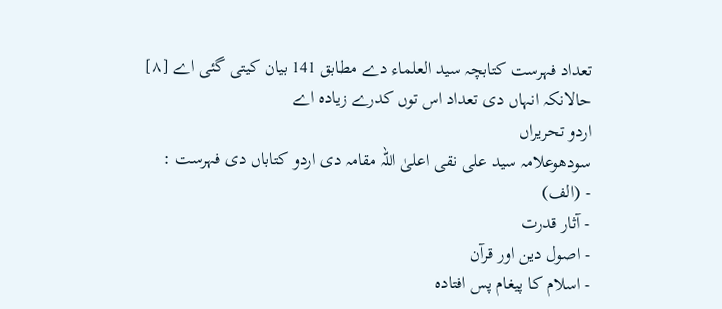تعداد فہرست کتابچہ سید العلماء دے مطابق 141 بیان کيتی گئی اے [۸]
حالانکہ انہاں دی تعداد اس توں کدرے زیادہ اے
اردو تحریراں
سودھوعلامہ سید علی نقی اعلیٰ اللہ مقامہ دی اردو کتاباں دی فہرست :
- (الف)
- آثار قدرت
- اصول دین اور قرآن
- اسلام کا پیغام پس افتادہ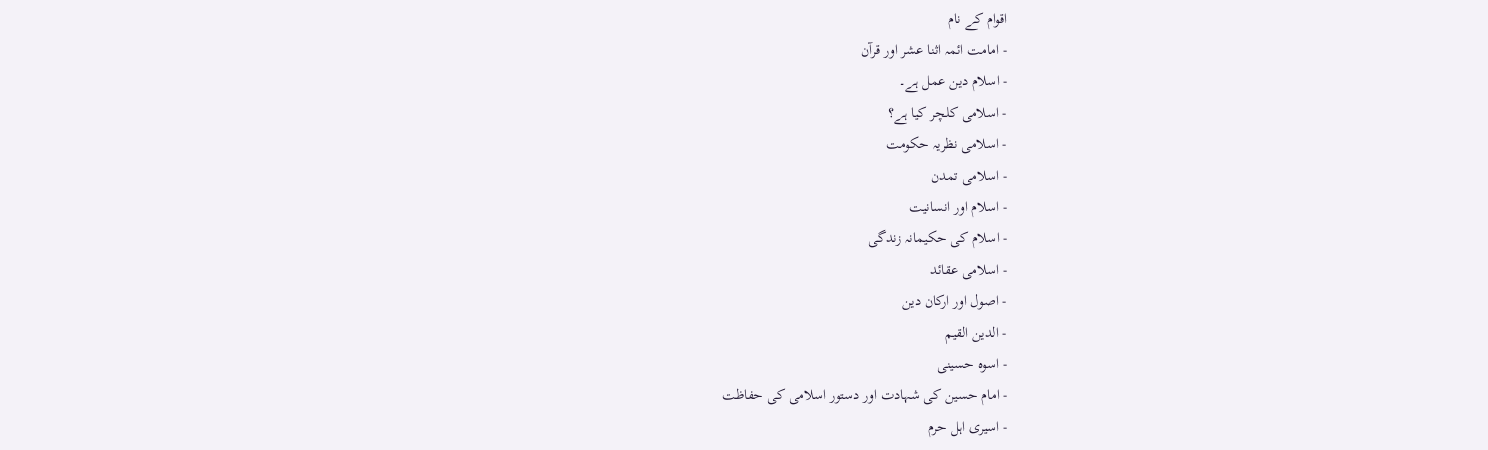اقوام کے نام
- امامت ائمہ اثنا عشر اور قرآن
- اسلام دین عمل ہے۔
- اسلامی کلچر کیا ہے؟
- اسلامی نظریہ حکومت
- اسلامی تمدن
- اسلام اور انسانیت
- اسلام کی حکیمانہ زندگی
- اسلامی عقائد
- اصول اور ارکان دین
- الدین القیم
- اسوہ حسینی
- امام حسین کی شہادت اور دستور اسلامی کی حفاظت
- اسیری اہل حرم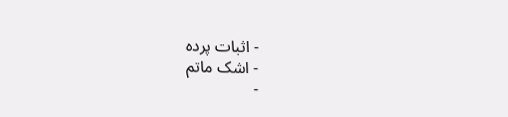- اثبات پردہ
- اشک ماتم
-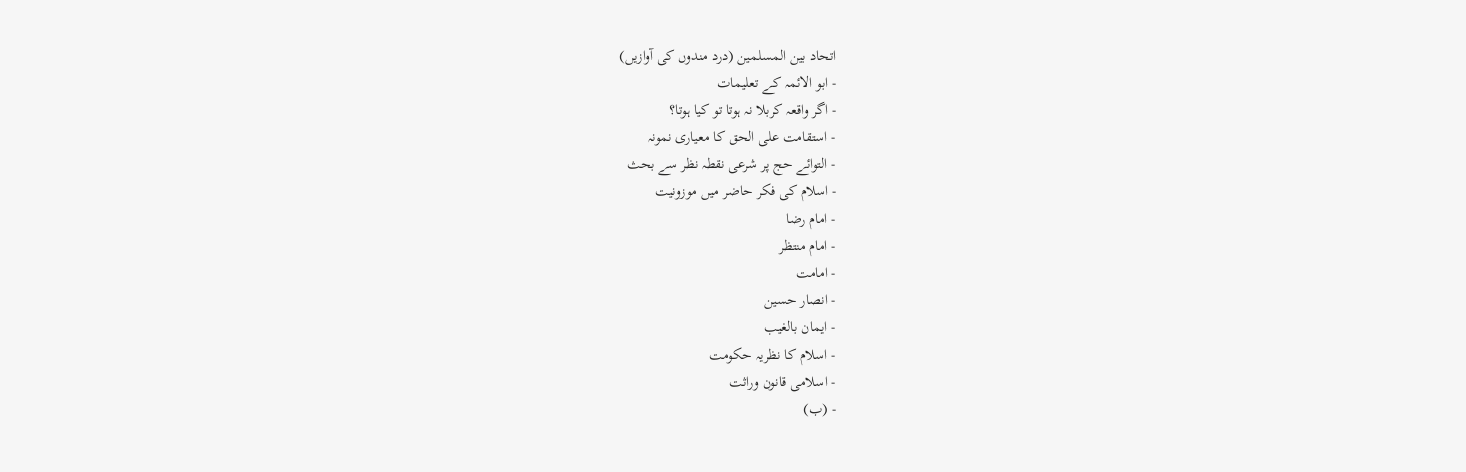اتحاد بین المسلمین (درد مندوں کی آوازیں)
- ابو الائمہ کے تعلیمات
- اگر واقعہ کربلا نہ ہوتا تو کیا ہوتا؟
- استقامت علی الحق کا معیاری نمونہ
- التوائے حج پر شرعی نقطہ نظر سے بحث
- اسلام کی فکر حاضر میں موزونیت
- امام رضا
- امام منتظر
- امامت
- انصار حسین
- ایمان بالغیب
- اسلام کا نظریہ حکومت
- اسلامی قانون وراثت
- (ب)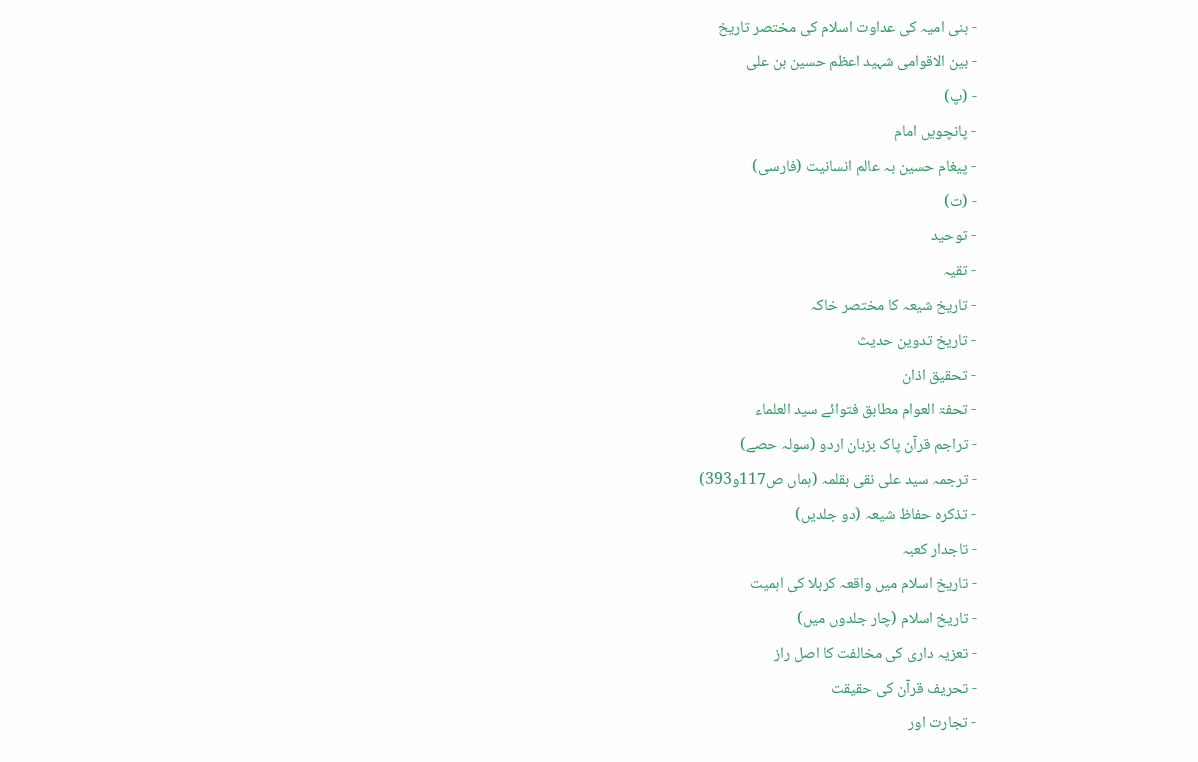- بنی امیہ کی عداوت اسلام کی مختصر تاریخ
- بین الاقوامی شہید اعظم حسین بن علی
- (پ)
- پانچویں امام
- پیغام حسین بہ عالم انسانیت (فارسی)
- (ت)
- توحید
- تقیہ
- تاریخ شیعہ کا مختصر خاکہ
- تاریخ تدوین حدیث
- تحقیق اذان
- تحفۃ العوام مطابق فتوائے سید العلماء
- تراجم قرآن پاک بزبان اردو (سولہ حصے)
- ترجمہ سید علی نقی بقلمہ (ہماں ص117و393)
- تذکرہ حفاظ شیعہ (دو جلدیں)
- تاجدار کعبہ
- تاریخ اسلام میں واقعہ کربلا کی اہمیت
- تاریخ اسلام (چار جلدوں میں)
- تعزیہ داری کی مخالفت کا اصل راز
- تحریف قرآن کی حقیقت
- تجارت اور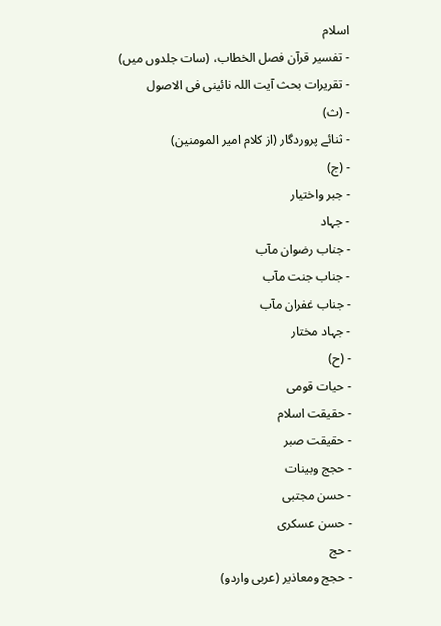اسلام
- تفسیر قرآن فصل الخطاب، (سات جلدوں میں)
- تقریرات بحث آیت اللہ نائینی فی الاصول
- (ث)
- ثنائے پروردگار (از کلام امیر المومنین)
- (ج)
- جبر واختیار
- جہاد
- جناب رضوان مآب
- جناب جنت مآب
- جناب غفران مآب
- جہاد مختار
- (ح)
- حیات قومی
- حقیقت اسلام
- حقیقت صبر
- حجج وبینات
- حسن مجتبی
- حسن عسکری
- حج
- حجج ومعاذیر (عربی واردو)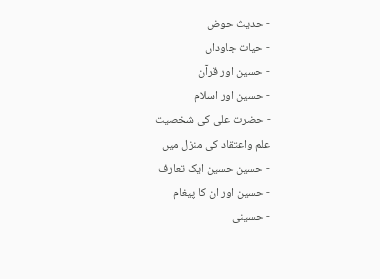- حدیث حوض
- حیات جاوداں
- حسین اور قرآن
- حسین اور اسلام
- حضرت علی کی شخصیت
علم واعتقاد کی منزل میں
- حسین حسین ایک تعارف
- حسین اور ان کا پیغام
- حسینی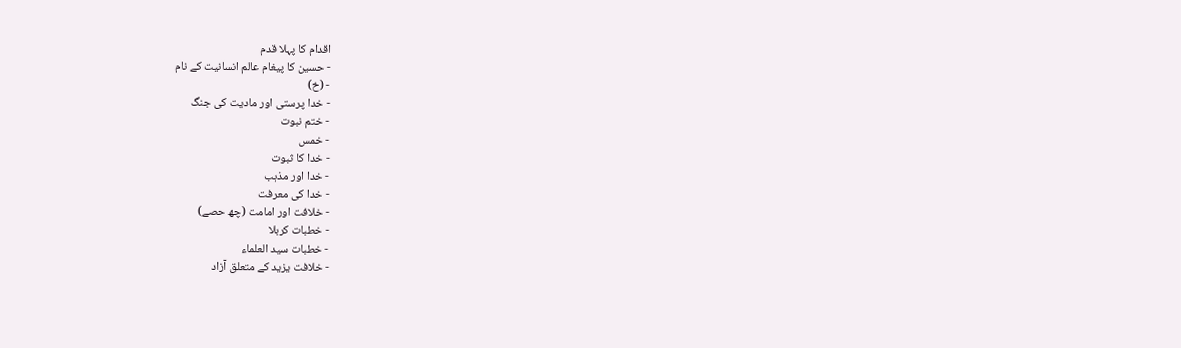اقدام کا پہلا قدم
- حسین کا پیغام عالم انسانیت کے نام
- (خ)
- خدا پرستی اور مادیت کی جنگ
- ختم نبوت
- خمس
- خدا کا ثبوت
- خدا اور مذہب
- خدا کی معرفت
- خلافت اور امامت (چھ حصے)
- خطبات کربلا
- خطبات سید العلماء
- خلافت یزید کے متعلق آزاد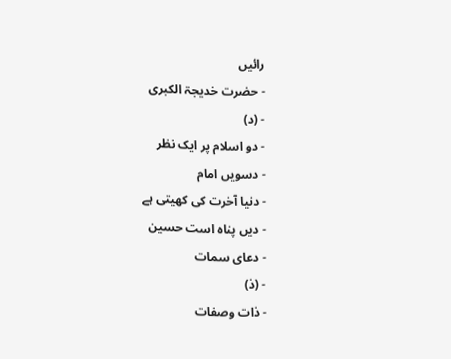رائیں
- حضرت خدیجۃ الکبری
- (د)
- دو اسلام پر ایک نظر
- دسویں امام
- دنیا آخرت کی کھیتی ہے
- دیں پناہ است حسین
- دعای سمات
- (ذ)
- ذات وصفات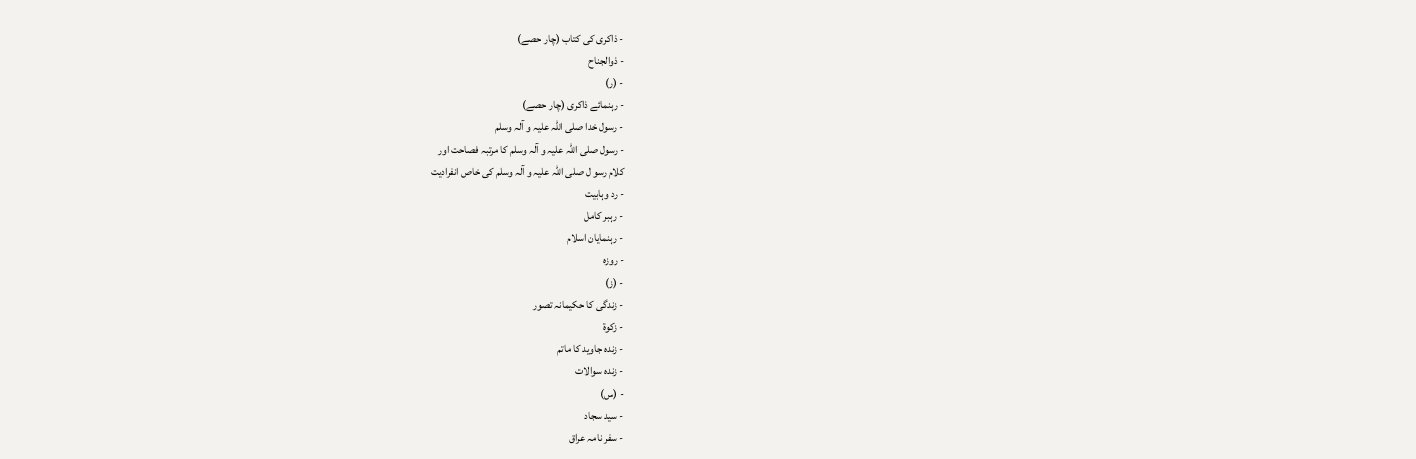- ذاکری کی کتاب (چار حصے)
- ذوالجناح
- (ر)
- رہنمائے ذاکری (چار حصے)
- رسول خدا صلی اللہ علیہ و آلہ وسلم
- رسول صلی اللہ علیہ و آلہ وسلم کا مرتبہ فصاحت اور
کلام رسو ل صلی اللہ علیہ و آلہ وسلم کی خاص انفرادیت
- رد وہابیت
- رہبر کامل
- رہنمایان اسلام
- روزہ
- (ز)
- زندگی کا حکیمانہ تصور
- زکوۃ
- زندہ جاوید کا ماتم
- زندہ سوالات
- (س)
- سید سجاد
- سفر نامہ عراق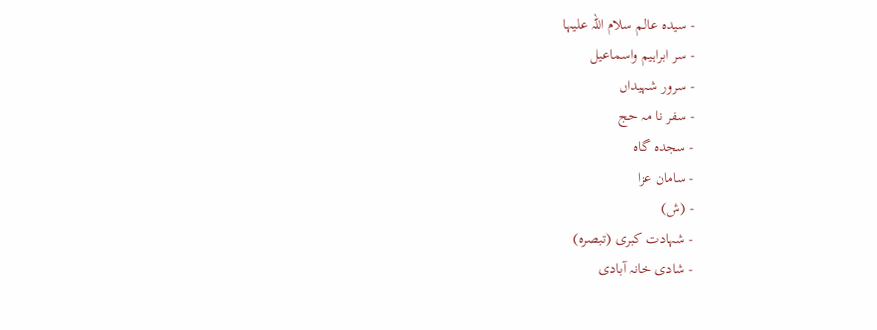- سیدہ عالم سلام اللہ علیہا
- سر ابراہیم واسماعیل
- سرور شہیداں
- سفر نا مہ حج
- سجدہ گاہ
- سامان عزا
- (ش)
- شہادت کبری (تبصرہ)
- شادی خانہ آبادی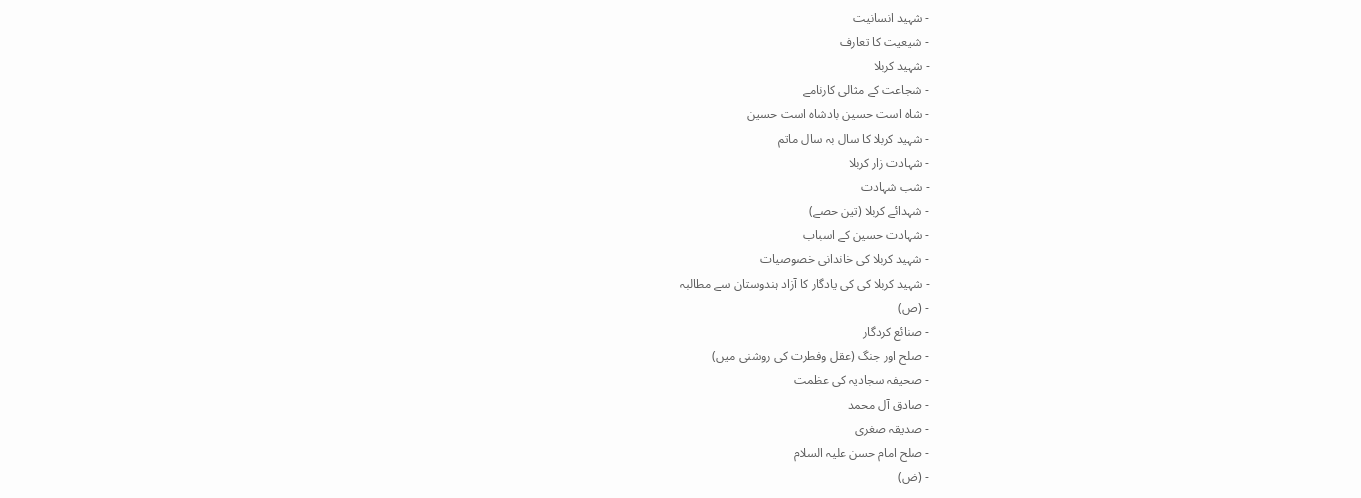- شہید انسانیت
- شیعیت کا تعارف
- شہید کربلا
- شجاعت کے مثالی کارنامے
- شاہ است حسین بادشاہ است حسین
- شہید کربلا کا سال بہ سال ماتم
- شہادت زار کربلا
- شب شہادت
- شہدائے کربلا (تین حصے)
- شہادت حسین کے اسباب
- شہید کربلا کی خاندانی خصوصیات
- شہید کربلا کی کی یادگار کا آزاد ہندوستان سے مطالبہ
- (ص)
- صنائع کردگار
- صلح اور جنگ (عقل وفطرت کی روشنی میں)
- صحیفہ سجادیہ کی عظمت
- صادق آل محمد
- صدیقہ صغری
- صلح امام حسن علیہ السلام
- (ض)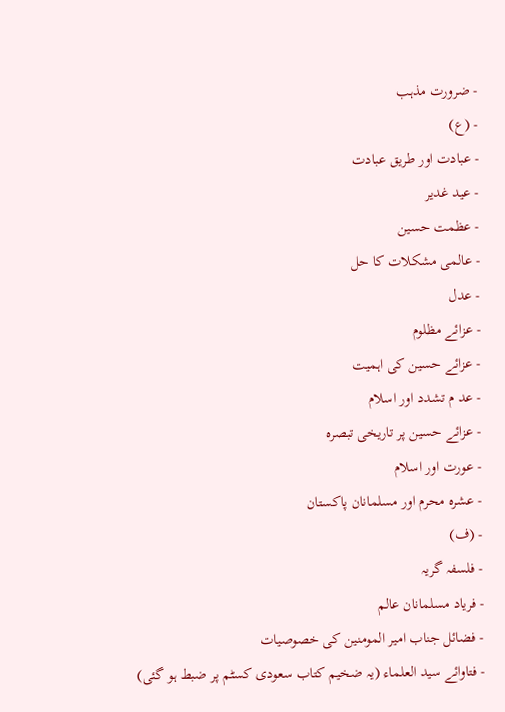- ضرورت مذہب
- (ع)
- عبادت اور طریق عبادت
- عید غدیر
- عظمت حسین
- عالمی مشکلات کا حل
- عدل
- عزائے مظلوم
- عزائے حسین کی اہمیت
- عد م تشدد اور اسلام
- عزائے حسین پر تاریخی تبصرہ
- عورت اور اسلام
- عشرہ محرم اور مسلمانان پاکستان
- (ف)
- فلسفہ گریہ
- فریاد مسلمانان عالم
- فضائل جناب امیر المومنین کی خصوصیات
- فتاوائے سید العلماء (یہ ضخیم کتاب سعودی کسٹم پر ضبط ہو گئی)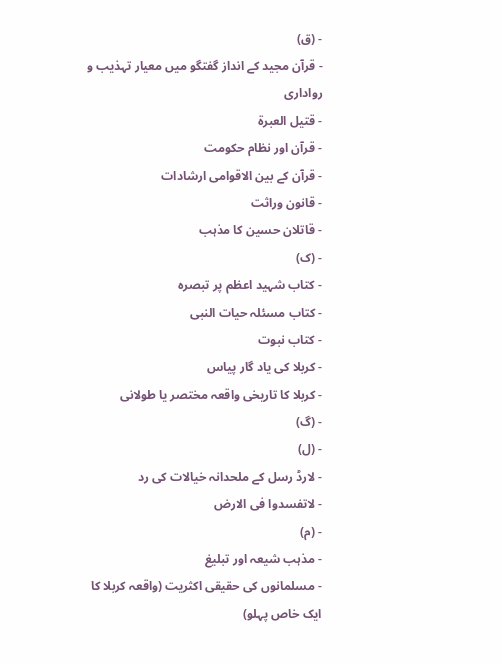- (ق)
- قرآن مجید کے انداز گفتگو میں معیار تہذیب و رواداری
- قتیل العبرۃ
- قرآن اور نظام حکومت
- قرآن کے بین الاقوامی ارشادات
- قانون وراثت
- قاتلان حسین کا مذہب
- (ک)
- کتاب شہید اعظم پر تبصرہ
- کتاب مسئلہ حیات النبی
- کتاب نبوت
- کربلا کی یاد گار پیاس
- کربلا کا تاریخی واقعہ مختصر یا طولانی
- (گ)
- (ل)
- لارڈ رسل کے ملحدانہ خیالات کی رد
- لاتفسدوا فی الارض
- (م)
- مذہب شیعہ اور تبلیغ
- مسلمانوں کی حقیقی اکثریت (واقعہ کربلا کا ایک خاص پہلو)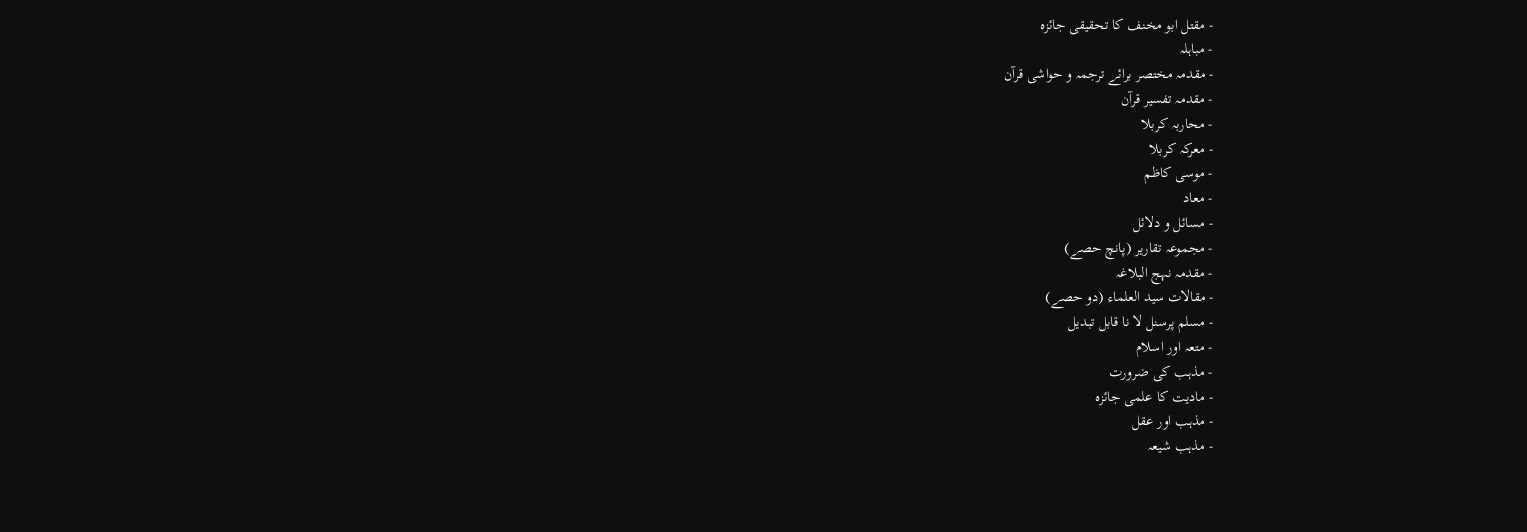- مقتل ابو مخنف کا تحقیقی جائزہ
- مباہلہ
- مقدمہ مختصر برائے ترجمہ و حواشی قرآن
- مقدمہ تفسیر قرآن
- محاربہ کربلا
- معرکہ کربلا
- موسی کاظم
- معاد
- مسائل و دلائل
- مجموعہ تقاریر (پانچ حصے)
- مقدمہ نہج البلاغہ
- مقالات سید العلماء (دو حصے)
- مسلم پرسنل لا نا قابل تبدیل
- متعہ اور اسلام
- مذہب کی ضرورت
- مادیت کا علمی جائزہ
- مذہب اور عقل
- مذہب شیعہ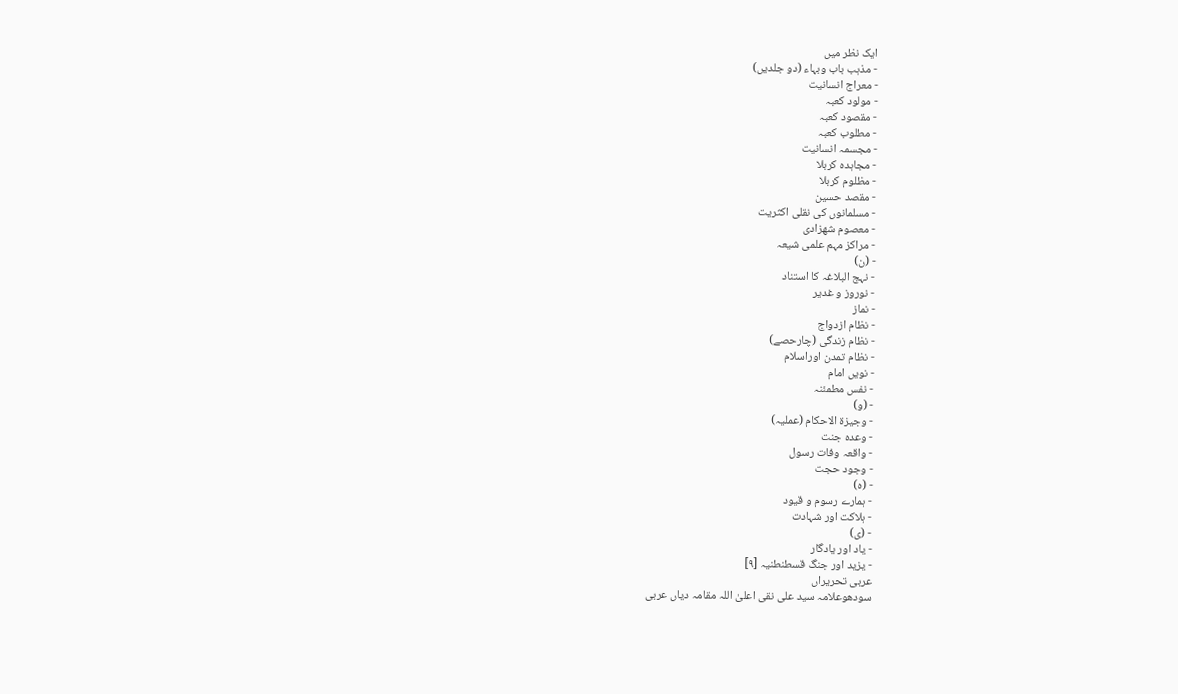ایک نظر میں
- مذہب باب وبہاء (دو جلدیں)
- معراج انسانیت
- مولود کعبہ
- مقصود کعبہ
- مطلوب کعبہ
- مجسمہ انسانیت
- مجاہدہ کربلا
- مظلوم کربلا
- مقصد حسین
- مسلمانوں کی نقلی اکثریت
- معصوم شهزادی
- مراکز مہم علمی شیعہ
- (ن)
- نہج البلاغہ کا استناد
- نوروز و غدیر
- نماز
- نظام ازدواج
- نظام زندگی (چارحصے)
- نظام تمدن اوراسلام
- نویں امام
- نفس مطمئنہ
- (و)
- وجیزۃ الاحکام (عملیہ)
- وعدہ جنت
- واقعہ وفات رسول
- وجود حجت
- (ہ)
- ہمارے رسوم و قیود
- ہلاکت اور شہادت
- (ی)
- یاد اور یادگار
- یزید اور جنگ قسطنطنیہ [۹]
عربی تحریراں
سودھوعلامہ سید علی نقی اعلیٰ اللہ مقامہ دیاں عربی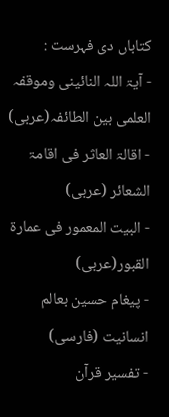کتاباں دی فہرست :
- آیۃ اللہ النائینی وموقفہ العلمی بین الطائفہ(عربی)
- اقالۃ العاثر فی اقامۃ الشعائر (عربی)
- البیت المعمور فی عمارۃ القبور(عربی)
- پیغام حسین بعالم انسانیت (فارسی)
- تفسیر قرآن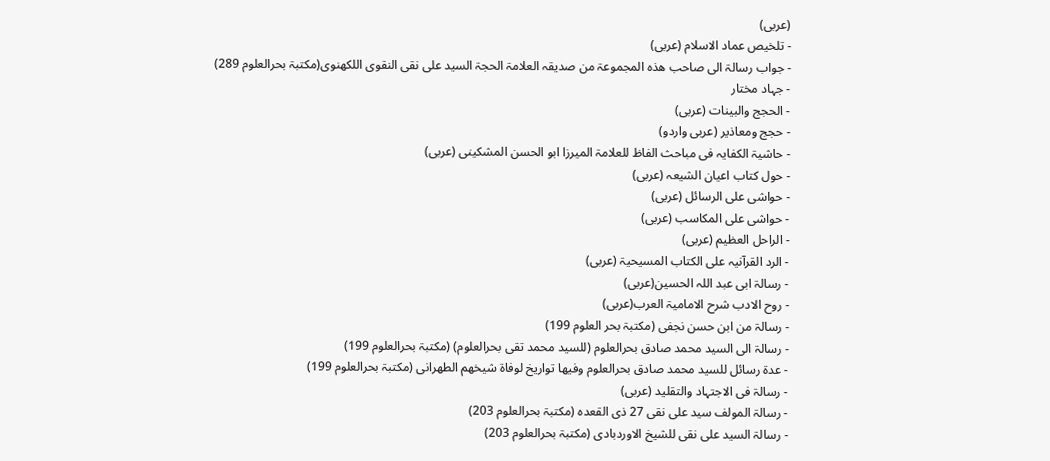(عربی)
- تلخیص عماد الاسلام (عربی)
- جواب رسالۃ الی صاحب ھذہ المجموعۃ من صدیقہ العلامۃ الحجۃ السید علی نقی النقوی اللکھنوی(مکتبۃ بحرالعلوم 289)
- جہاد مختار
- الحجج والبینات (عربی)
- حجج ومعاذیر (عربی واردو)
- حاشیۃ الکفایہ فی مباحث الفاظ للعلامۃ المیرزا ابو الحسن المشکینی (عربی)
- حول کتاب اعیان الشیعہ (عربی)
- حواشی علی الرسائل (عربی)
- حواشی علی المکاسب (عربی)
- الراحل العظیم (عربی)
- الرد القرآنیہ علی الکتاب المسیحیۃ (عربی)
- رسالۃ ابی عبد اللہ الحسین(عربی)
- روح الادب شرح الامامیۃ العرب(عربی)
- رسالۃ من ابن حسن نجفی (مکتبۃ بحر العلوم 199)
- رسالۃ الی السید محمد صادق بحرالعلوم (للسید محمد تقی بحرالعلوم) (مکتبۃ بحرالعلوم 199)
- عدۃ رسائل للسید محمد صادق بحرالعلوم وفیھا تواریخ لوفاۃ شیخھم الطھرانی (مکتبۃ بحرالعلوم 199)
- رسالۃ فی الاجتہاد والتقلید (عربی)
- رسالۃ المولف سید علی نقی 27 ذی القعدہ (مکتبۃ بحرالعلوم 203)
- رسالۃ السید علی نقی للشیخ الاوردبادی (مکتبۃ بحرالعلوم 203)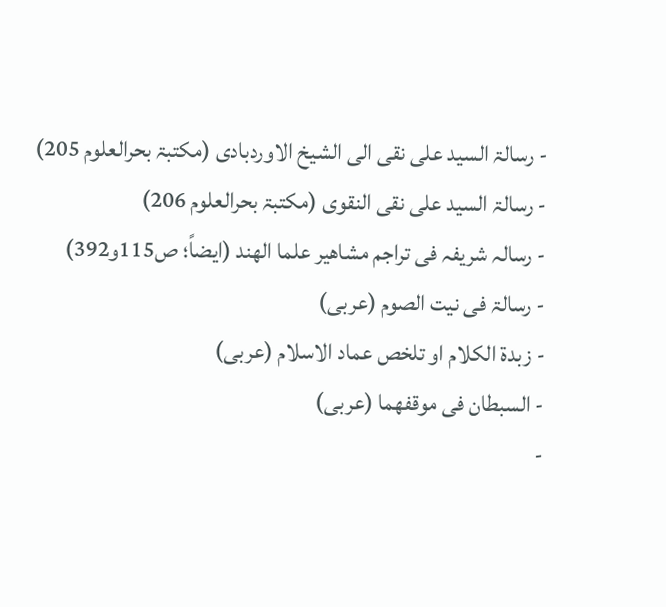- رسالۃ السید علی نقی الی الشیخ الاوردبادی (مکتبۃ بحرالعلوم 205)
- رسالۃ السید علی نقی النقوی (مکتبۃ بحرالعلوم 206)
- رسالہ شریفہ فی تراجم مشاھیر علما الھند (ایضاً؛ ص115و392)
- رسالۃ فی نیت الصوم (عربی)
- زبدۃ الکلام او تلخص عماد الاسلام (عربی)
- السبطان فی موقفھما (عربی)
-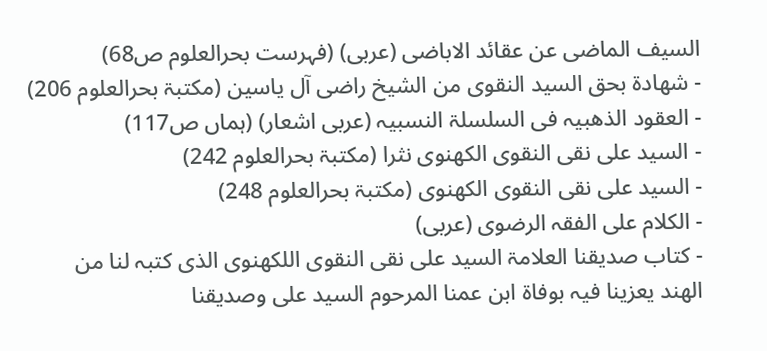السیف الماضی عن عقائد الاباضی (عربی) (فہرست بحرالعلوم ص68)
- شھادۃ بحق السید النقوی من الشیخ راضی آل یاسین (مکتبۃ بحرالعلوم 206)
- العقود الذھبیہ فی السلسلۃ النسبیہ (عربی اشعار) (ہماں ص117)
- السید علی نقی النقوی الکھنوی نثرا (مکتبۃ بحرالعلوم 242)
- السید علی نقی النقوی الکھنوی (مکتبۃ بحرالعلوم 248)
- الکلام علی الفقہ الرضوی (عربی)
- کتاب صدیقنا العلامۃ السید علی نقی النقوی اللکھنوی الذی کتبہ لنا من الھند یعزینا فیہ بوفاۃ ابن عمنا المرحوم السید علی وصدیقنا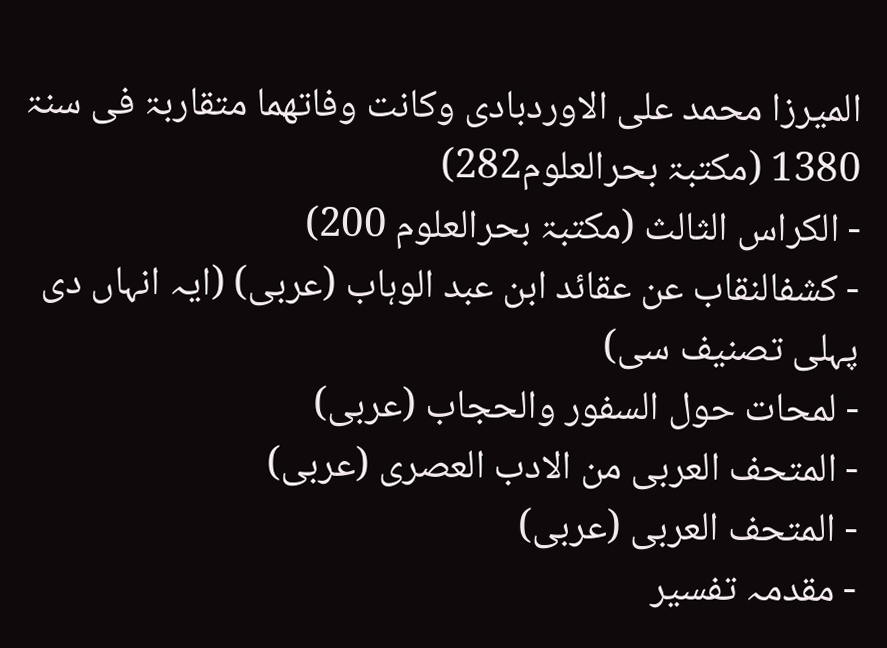المیرزا محمد علی الاوردبادی وکانت وفاتھما متقاربۃ فی سنۃ 1380 (مکتبۃ بحرالعلوم282)
- الکراس الثالث (مکتبۃ بحرالعلوم 200)
- کشفالنقاب عن عقائد ابن عبد الوہاب (عربی) (ایہ انہاں دی پہلی تصنیف سی)
- لمحات حول السفور والحجاب (عربی)
- المتحف العربی من الادب العصری (عربی)
- المتحف العربی (عربی)
- مقدمہ تفسیر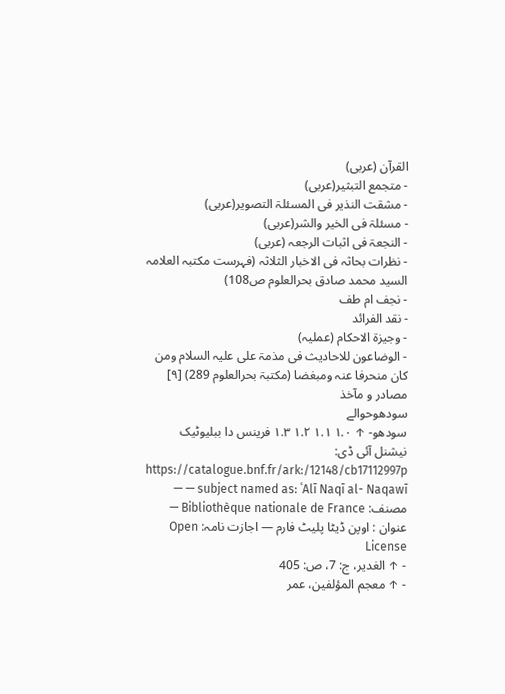القرآن (عربی)
- متجمع التبثیر(عربی)
- مشقت النذیر فی المسئلۃ التصویر(عربی)
- مسئلۃ فی الخیر والشر(عربی)
- النجعۃ فی اثبات الرجعہ (عربی)
- نظرات بحاثہ فی الاخبار الثلاثہ (فہرست مکتبہ العلامہ السید محمد صادق بحرالعلوم ص108)
- نجف ام طف
- نقد الفرائد
- وجیزۃ الاحکام (عملیہ)
- الوضاعون للاحادیث فی مذمۃ علی علیہ السلام ومن کان منحرفا عنہ ومبغضا (مکتبۃ بحرالعلوم 289) [۹]
مصادر و مآخذ
سودھوحوالے
سودھو- ↑ ۱.۰ ۱.۱ ۱.۲ ۱.۳ فرینس دا ببلیوٹیک نیشنل آئی ڈی: https://catalogue.bnf.fr/ark:/12148/cb17112997p — subject named as: ʿAlī Naqī al- Naqawī — مصنف: Bibliothèque nationale de France — عنوان : اوپن ڈیٹا پلیٹ فارم — اجازت نامہ: Open License
- ↑ الغدیر، ج: 7، ص: 405
- ↑ معجم المؤلفین، عمر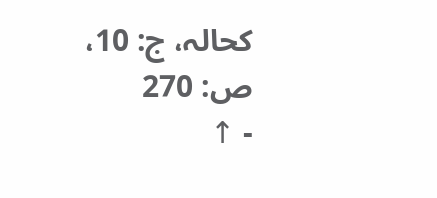کحالہ، ج: 10، ص: 270
- ↑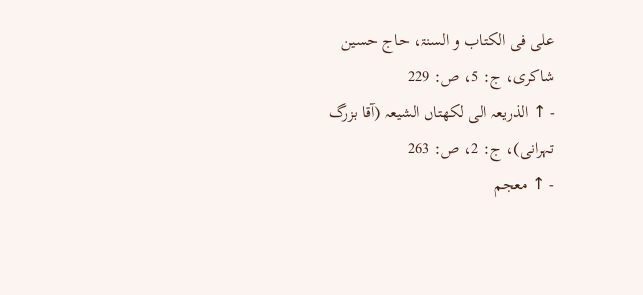علی فی الکتاب و السنۃ، حاج حسین شاکری، ج: 5، ص: 229
- ↑ الذریعہ الی لکھتاں الشیعہ (آقا بزرگ تہرانی)، ج: 2، ص: 263
- ↑ معجم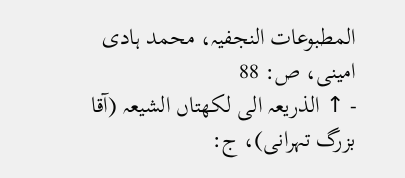المطبوعات النجفیہ، محمد ہادی امینی، ص: 88
- ↑ الذریعہ الی لکھتاں الشیعہ (آقا بزرگ تہرانی)، ج: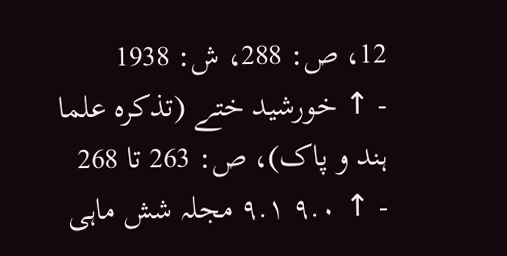12، ص: 288، ش: 1938
- ↑ خورشید ختے (تذکرہ علما ہند و پاک)، ص: 263 تا 268
- ↑ ۹.۰ ۹.۱ مجلہ شش ماہی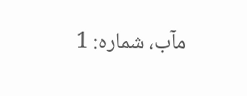مآب، شمارہ: 1